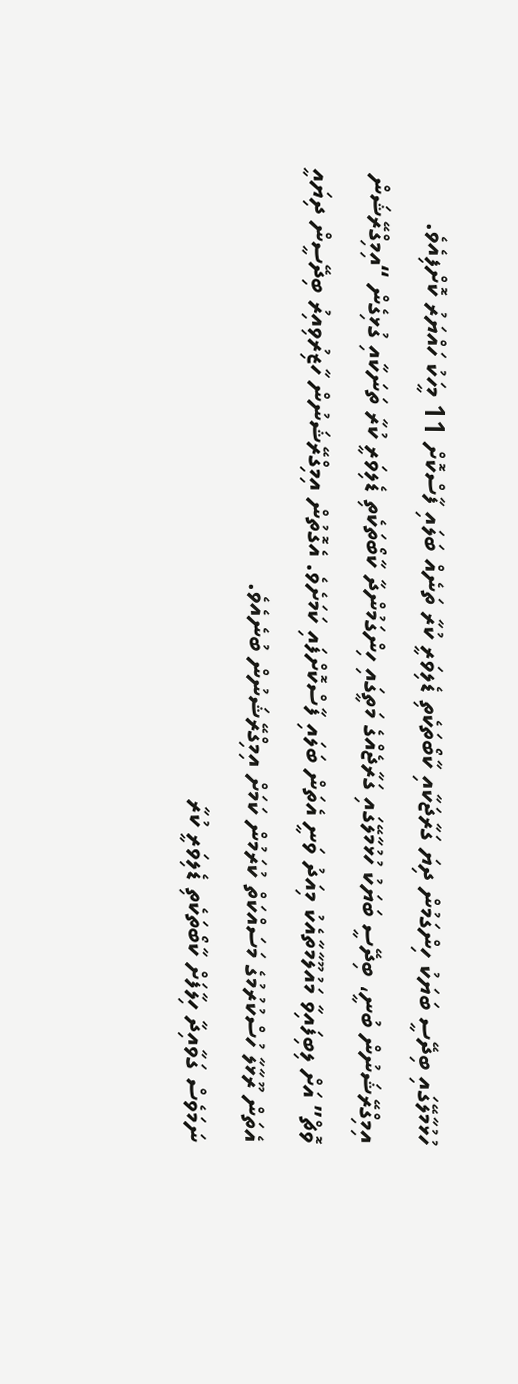ހުޅުމާލޭގައި ބިދޭސީ ބަޔަކު ހިންގަމުން ދިޔަ ގަރާޖަކާއި ކާބޯތަކެތި ޑެލިވަރީ ކުރާ ތަނެއް ބަލައި ފާސްކޮށް 11 މީހަކު ހައްޔަރު ކޮށްފިއެވެ.
އިމިގްރޭޝަނުން ބުނީ، ބިދޭސީ ބަޔަކު ހުޅުމާލޭގައި ގަރާޖެއްގެ މަތީގައި ހިންގަމުންދާ ކާބޯތަކެތި ޑެލިވަރީ ކުރާ ތަނަކާއި ގުޅިގެން “އިމިގްރޭޝަން ވޮޗް” އަށް ލިބިފައިވާ މައުލޫމާތާއެކު މިއަދު ވަނީ އެތަން ބަލައި ފާސްކޮށްފައި ކަމަށެވެ. އެގޮތުން އިމިގްރޭޝަނުން ހާޒިރުވިއިރު ބިދޭސީން ދިޔައީ އެތަން ރޫޅާލާ ހުސްކުރުމުގެ މަސައްކަތް ކުރަމުން ކަމަށް އިމިގްރޭޝަނުން ބުނެއެވެ.
ނަމަވެސް ގަވާއިދާ ހިލާފަށް ކާބޯތަކެތި ޑެލިވަރީ ކުރާ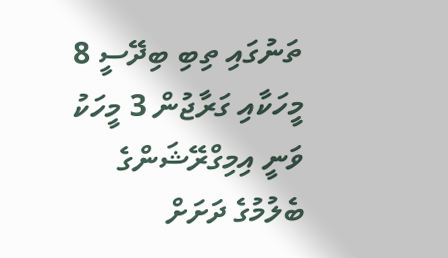ތަނުގައި ތިބި ބިދޭސީ 8 މީހަކާއި ގަރާޖުން 3 މީހަކު ވަނީ އިމިގްރޭޝަންގެ ބެލުމުގެ ދަށަށް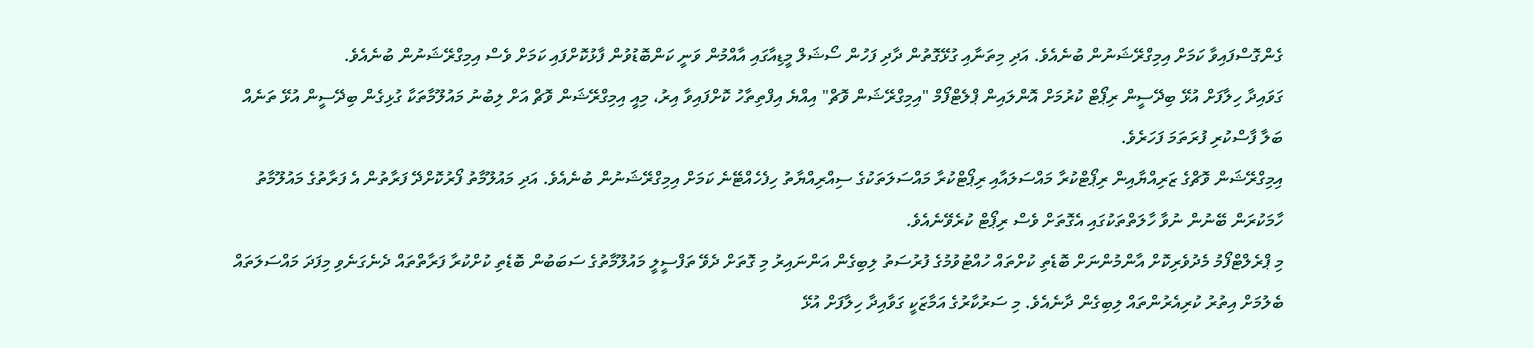ގެންގޮސްފައިވާ ކަމަށް އިމިގްރޭޝަނުން ބުނެއެވެ. އަދި މިތަނާއި ގުޅޭގޮތުން ދާދި ފަހުން ސޯޝަލް މީޑިއާގައި އާއްމުން ވަނީ ކަންބޮޑުވުން ފާޅުކޮށްފައި ކަމަށް ވެސް އިމިގްރޭޝަނުން ބުނެއެވެ.
ގަވައިދާ ހިލާފަށް އުޅޭ ބިދޭސީން ރިޕޯޓް ކުރުމަށް އޮންލައިން ޕްލެޓްފޯމް "އިމިގްރޭޝަން ވޮޗް" އިއްޔެ އިފްތިތާހު ކޮށްފައިވާ އިރު، މިއީ އިމިގްރޭޝަން ވޮޗް އަށް ލިބުނު މައުލޫމާތަކާ ގުޅިގެން ބިދޭސީން އުޅޭ ތަނެއް ބަލާ ފާސްކުރި ފުރަތަމަ ފަހަރެވެ.
އިމިގްރޭޝަން ވޮޗްގެ ޒަރިއްޔާއިން ރިޕޯޓްކުރާ މައްސަލައާއި ރިޕޯޓްކުރާ މައްސަލަތަކުގެ ސިއްރިއްޔާތު ހިފެހެއްޓޭނެ ކަމަށް އިމިގްރޭޝަނުން ބުނެއެވެ. އަދި މައުލޫމާތު ފޯރުކޮށްދޭ ފަރާތުން އެ ފަރާތުގެ މައުލޫމާތު ހާމަކުރަން ބޭނުން ނުވާ ހާލަތްތަކުގައި އެގޮތަށް ވެސް ރިޕޯޓް ކުރެވޭނެއެވެ.
މި ޕްރެލްޓްފޯމު މެދުވެރިކޮށް އާންމުންނަށް ބޮޑެތި ކުށްތައް ހުއްޓުވުމުގެ ފުރުސަތު ލިބިގެން އަންނައިރު މި ގޮތަށް ދެވޭ ތަފްސީލީ މައުލޫމާތުގެ ސަބަބުން ބޮޑެތި ކުށްކުރާ ފަރާތްތައް ދެނެގަނެވި މިފަދަ މައްސަލަތައް ބެލުމަށް އިތުރު ކުރިއެރުންތައް ލިބިގެން ދާނެއެވެ. މި ސަރުކާރުގެ އަމާޒަކީ ގަވާއިދާ ހިލާފަށް އުޅޭ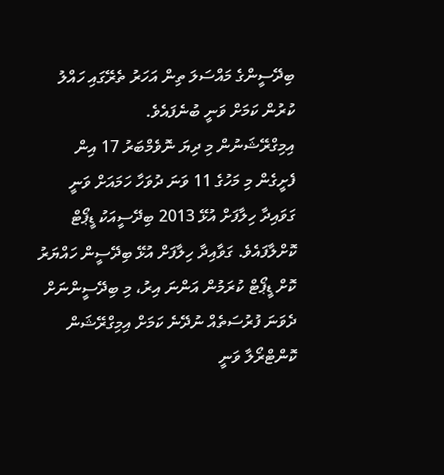ބިދޭސީންގެ މައްސަލަ ތިން އަހަރު ތެރޭގައި ހައްލު ކުރުން ކަމަށް ވަނީ ބުނެފައެވެ.
އިމިގްރޭޝަނުން މި ދިޔަ ނޮވެމްބަރު 17 އިން ފެށީގެން މި މަހުގެ 11 ވަނަ ދުވަހާ ހަމައަށް ވަނީ ގަވައިދާ ހިލާފަށް އުޅޭ 2013 ބިދޭސީއަކު ޑީޕޯޓް ކޮށްލާފައެވެ. ގަވާއިދާ ހިލާފަށް އުޅޭ ބިދޭސީން ހައްޔަރު ކޮށް ޑީޕޯޓް ކުރަމުން އަންނަ އިރު، މި ބިދޭސީންނަށް ދެވަނަ ފުރުސަތެއް ނުދޭނެ ކަމަށް އިމިގްރޭޝަން ކޮންޓްރޯލާ ވަނީ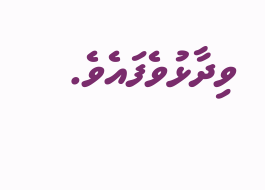ވިދާޅުވެފައެވެ.